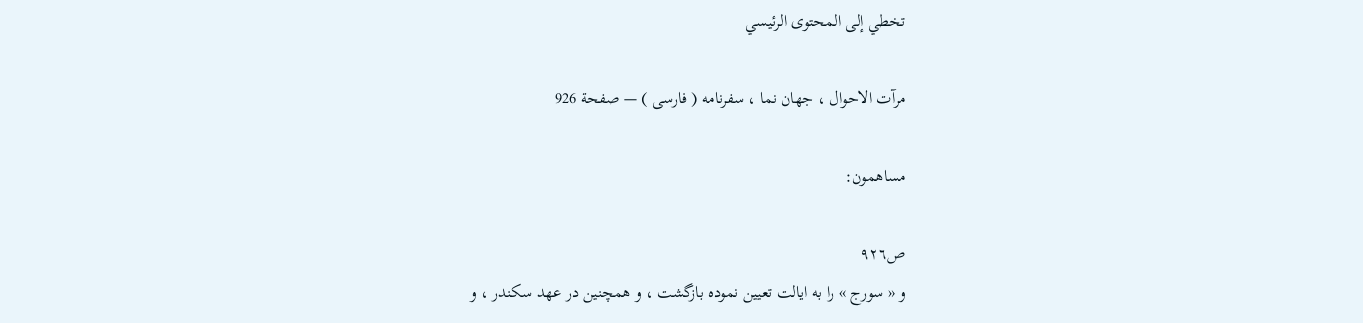تخطي إلى المحتوى الرئيسي

مرآت الاحوال ، جهان نما ، سفرنامه ( فارسى ) — صفحة 926

مساهمون:

ص٩٢٦
و « سورج » را به ايالت تعيين نموده بازگشت ، و همچنين در عهد سكندر ، و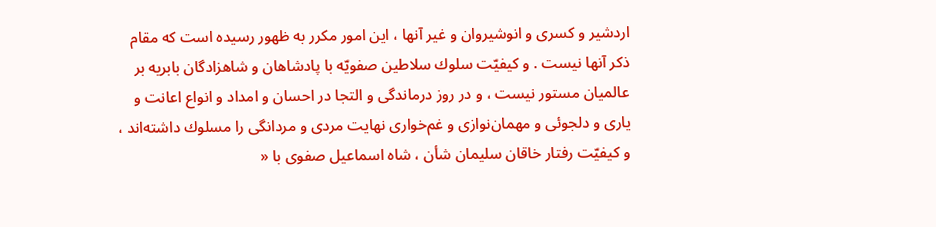اردشير و كسرى و انوشيروان و غير آنها ، اين امور مكرر به ظهور رسيده است كه مقام ذكر آنها نيست . و كيفيّت سلوك سلاطين صفويّه با پادشاهان و شاهزادگان بابريه بر عالميان مستور نيست ، و در روز درماندگى و التجا در احسان و امداد و انواع اعانت و يارى و دلجوئى و مهمان‌نوازى و غم‌خوارى نهايت مردى و مردانگى را مسلوك داشته‌اند ، و كيفيّت رفتار خاقان سليمان شأن ، شاه اسماعيل صفوى با «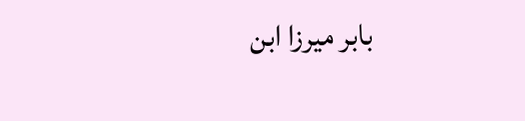بابر ميرزا ابن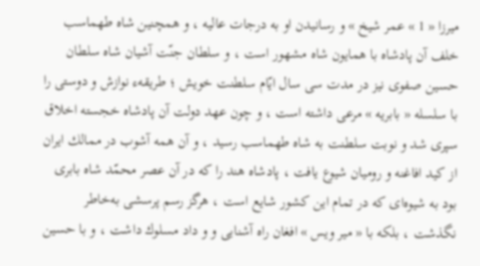ميرزا « 1 » عمر شيخ » و رسانيدن او به درجات عاليه ، و همچنين شاه طهماسب خلف آن پادشاه با همايون شاه مشهور است ، و سلطان جنّت آشيان شاه سلطان حسين صفوى نيز در مدت سى سال ايّام سلطنت خويش ؛ طريقهء نوازش و دوستى را با سلسله « بابريه » مرعى داشته است ، و چون عهد دولت آن پادشاه خجسته اخلاق سپرى شد و نوبت سلطنت به شاه طهماسب رسيد ، و آن همه آشوب در ممالك ايران از كيد افاغنه و روميان شيوع يافت ، پادشاه هند را كه در آن عصر محمّد شاه بابرى بود به شيوه‌اى كه در تمام اين كشور شايع است ، هرگز رسم پرسشى به‌خاطر نگذشت ، بلكه با « مير ويس » افغان راه آشنايى و و داد مسلوك داشت ، و با حسين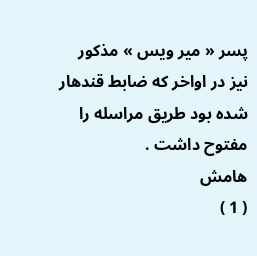پسر « مير ويس » مذكور نيز در اواخر كه ضابط قندهار شده بود طريق مراسله را مفتوح داشت .
هامش
( 1 )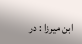ابن ميرزا : در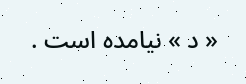« د » نيامده است .